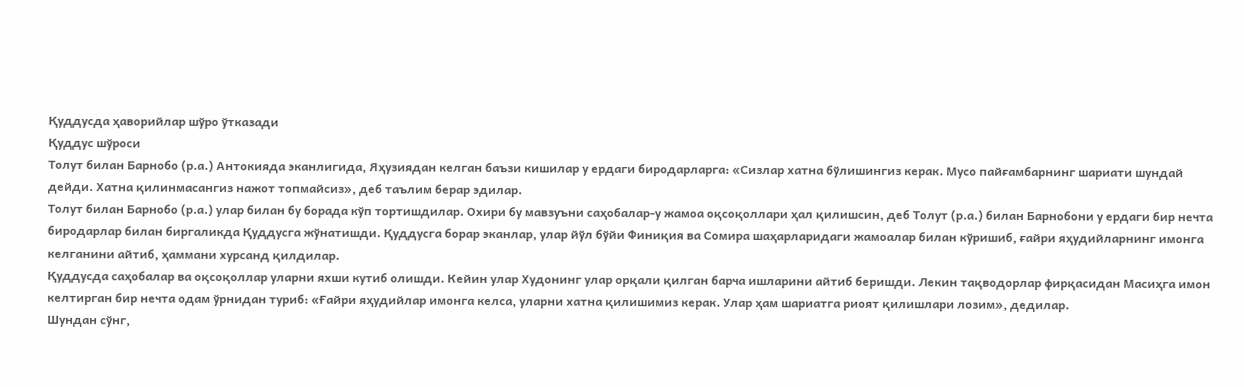Қуддусда ҳаворийлар шўро ўтказади
Қуддус шўроси
Толут билан Барнобо (р.а.) Антокияда эканлигида, Яҳузиядан келган баъзи кишилар у ердаги биродарларга: «Сизлар хатна бўлишингиз керак. Мусо пайғамбарнинг шариати шундай дейди. Хатна қилинмасангиз нажот топмайсиз», деб таълим берар эдилар.
Толут билан Барнобо (р.а.) улар билан бу борада кўп тортишдилар. Охири бу мавзуъни саҳобалар-у жамоа оқсоқоллари ҳал қилишсин, деб Толут (р.а.) билан Барнобони у ердаги бир нечта биродарлар билан биргаликда Қуддусга жўнатишди. Қуддусга борар эканлар, улар йўл бўйи Финиқия ва Сомира шаҳарларидаги жамоалар билан кўришиб, ғайри яҳудийларнинг имонга келганини айтиб, ҳаммани хурсанд қилдилар.
Қуддусда саҳобалар ва оқсоқоллар уларни яхши кутиб олишди. Кейин улар Худонинг улар орқали қилган барча ишларини айтиб беришди. Лекин тақводорлар фирқасидан Масиҳга имон келтирган бир нечта одам ўрнидан туриб: «Ғайри яҳудийлар имонга келса, уларни хатна қилишимиз керак. Улар ҳам шариатга риоят қилишлари лозим», дедилар.
Шундан сўнг,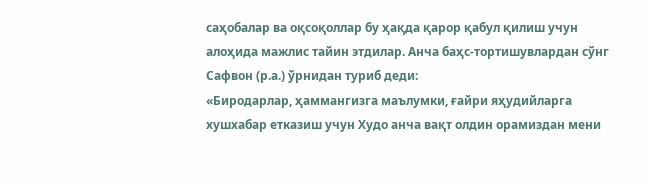саҳобалар ва оқсоқоллар бу ҳақда қарор қабул қилиш учун алоҳида мажлис тайин этдилар. Анча баҳс-тортишувлардан сўнг Сафвон (р.а.) ўрнидан туриб деди:
«Биродарлар, ҳаммангизга маълумки, ғайри яҳудийларга хушхабар етказиш учун Худо анча вақт олдин орамиздан мени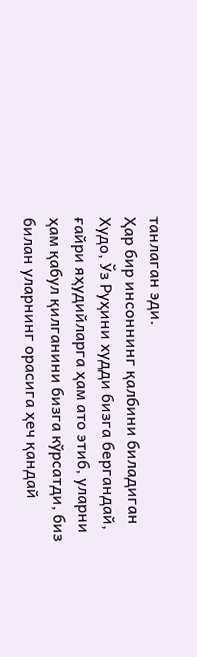танлаган эди.
Ҳар бир инсоннинг қалбини биладиган Худо, Ўз Руҳини худди бизга бергандай, ғайри яҳудийларга ҳам ато этиб, уларни ҳам қабул қилганини бизга кўрсатди, биз билан уларнинг орасига ҳеч қандай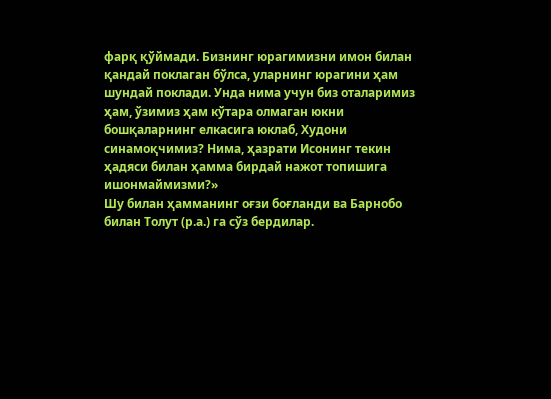фарқ қўймади. Бизнинг юрагимизни имон билан қандай поклаган бўлса, уларнинг юрагини ҳам шундай поклади. Унда нима учун биз оталаримиз ҳам, ўзимиз ҳам кўтара олмаган юкни бошқаларнинг елкасига юклаб, Худони синамоқчимиз? Нима, ҳазрати Исонинг текин ҳадяси билан ҳамма бирдай нажот топишига ишонмаймизми?»
Шу билан ҳамманинг оғзи боғланди ва Барнобо билан Толут (р.а.) га сўз бердилар.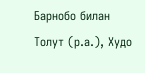Барнобо билан Толут (р.а.), Худо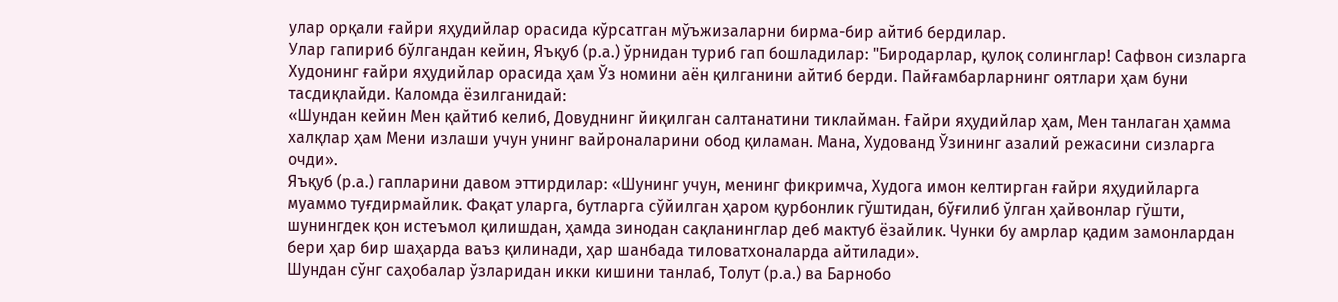улар орқали ғайри яҳудийлар орасида кўрсатган мўъжизаларни бирма-бир айтиб бердилар.
Улар гапириб бўлгандан кейин, Яъқуб (р.а.) ўрнидан туриб гап бошладилар: "Биродарлар, қулоқ солинглар! Сафвон сизларга Худонинг ғайри яҳудийлар орасида ҳам Ўз номини аён қилганини айтиб берди. Пайғамбарларнинг оятлари ҳам буни тасдиқлайди. Каломда ёзилганидай:
«Шундан кейин Мен қайтиб келиб, Довуднинг йиқилган салтанатини тиклайман. Ғайри яҳудийлар ҳам, Мен танлаган ҳамма халқлар ҳам Мени излаши учун унинг вайроналарини обод қиламан. Мана, Худованд Ўзининг азалий режасини сизларга очди».
Яъқуб (р.а.) гапларини давом эттирдилар: «Шунинг учун, менинг фикримча, Худога имон келтирган ғайри яҳудийларга муаммо туғдирмайлик. Фақат уларга, бутларга сўйилган ҳаром қурбонлик гўштидан, бўғилиб ўлган ҳайвонлар гўшти, шунингдек қон истеъмол қилишдан, ҳамда зинодан сақланинглар деб мактуб ёзайлик. Чунки бу амрлар қадим замонлардан бери ҳар бир шаҳарда ваъз қилинади, ҳар шанбада тиловатхоналарда айтилади».
Шундан сўнг саҳобалар ўзларидан икки кишини танлаб, Толут (р.а.) ва Барнобо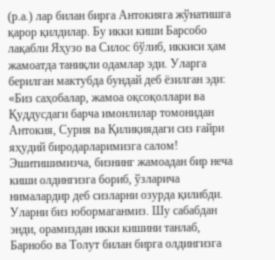(р.а.) лар билан бирга Антокияга жўнатишга қарор қилдилар. Бу икки киши Барсобо лақабли Яҳузо ва Силос бўлиб, иккиси ҳам жамоатда таниқли одамлар эди. Уларга берилган мактубда бундай деб ёзилган эди:
«Биз саҳобалар, жамоа оқсоқоллари ва Қуддусдаги барча имонлилар томонидан Антокия, Сурия ва Қилиқиядаги сиз ғайри яҳудий биродарларимизга салом!
Эшитишимизча, бизнинг жамоадан бир неча киши олдингизга бориб, ўзларича нималардир деб сизларни озурда қилибди. Уларни биз юбормаганмиз. Шу сабабдан энди, орамиздан икки кишини танлаб, Барнобо ва Толут билан бирга олдингизга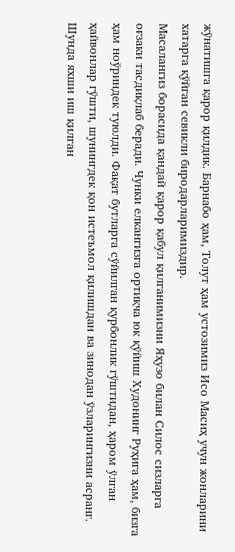жўнатишга қарор қилдик. Барнабо ҳам, Толут ҳам устозимиз Исо Масиҳ учун жонларини хатарга қўйган севикли биродарларимиздир.
Масалангиз борасида қандай қарор қабул қилганимизни Яҳузо билан Силос сизларга оғзаки тасдиқлаб беради. Чунки елкангизга ортиқча юк қўйиш Худонинг Руҳига ҳам, бизга ҳам ноўриндек туюлди. Фақат бутларга сўйилган қурбонлик гўштидан, ҳаром ўлган ҳайвонлар гўшти, шунингдек қон истеъмол қилишдан ва зинодан ўзларингизни асранг. Шунда яхши иш қилган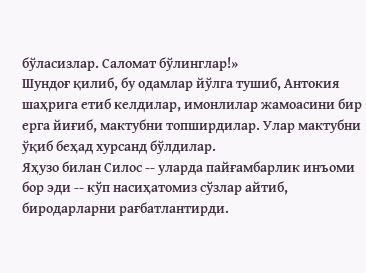бўласизлар. Саломат бўлинглар!»
Шундоғ қилиб, бу одамлар йўлга тушиб, Антокия шаҳрига етиб келдилар, имонлилар жамоасини бир ерга йиғиб, мактубни топширдилар. Улар мактубни ўқиб беҳад хурсанд бўлдилар.
Яҳузо билан Силос -- уларда пайғамбарлик инъоми бор эди -- кўп насиҳатомиз сўзлар айтиб, биродарларни рағбатлантирди.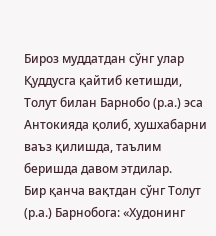Бироз муддатдан сўнг улар Қуддусга қайтиб кетишди, Толут билан Барнобо (р.а.) эса Антокияда қолиб, хушхабарни ваъз қилишда, таълим беришда давом этдилар.
Бир қанча вақтдан сўнг Толут (р.а.) Барнобога: «Худонинг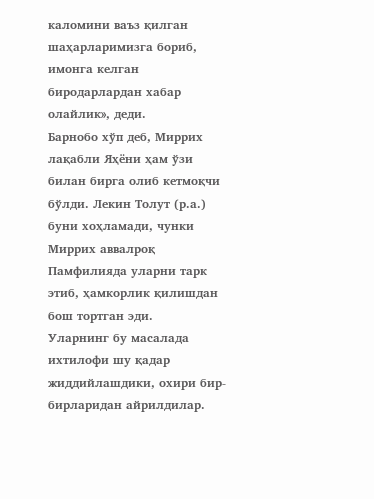каломини ваъз қилган шаҳарларимизга бориб, имонга келган биродарлардан хабар олайлик», деди.
Барнобо хўп деб, Миррих лақабли Яҳёни ҳам ўзи билан бирга олиб кетмоқчи бўлди. Лекин Толут (р.а.) буни хоҳламади, чунки Миррих аввалроқ Памфилияда уларни тарк этиб, ҳамкорлик қилишдан бош тортган эди.
Уларнинг бу масалада ихтилофи шу қадар жиддийлашдики, охири бир-бирларидан айрилдилар.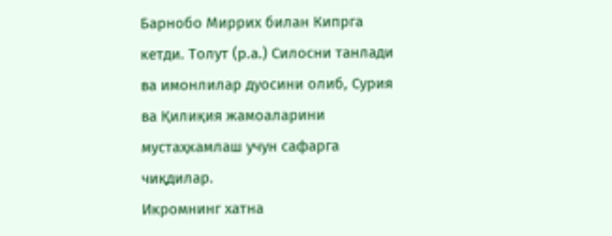Барнобо Миррих билан Кипрга кетди. Толут (р.а.) Силосни танлади ва имонлилар дуосини олиб, Сурия ва Қилиқия жамоаларини мустаҳкамлаш учун сафарга чиқдилар.
Икромнинг хатна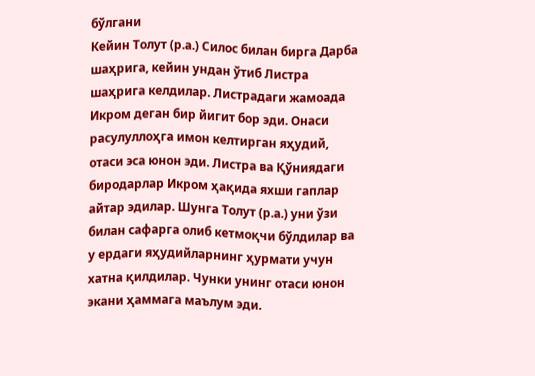бўлгани
Кейин Толут (р.а.) Силос билан бирга Дарба шаҳрига, кейин ундан ўтиб Листра шаҳрига келдилар. Листрадаги жамоада Икром деган бир йигит бор эди. Онаси расулуллоҳга имон келтирган яҳудий, отаси эса юнон эди. Листра ва Қўниядаги биродарлар Икром ҳақида яхши гаплар айтар эдилар. Шунга Толут (р.а.) уни ўзи билан сафарга олиб кетмоқчи бўлдилар ва у ердаги яҳудийларнинг ҳурмати учун хатна қилдилар. Чунки унинг отаси юнон экани ҳаммага маълум эди.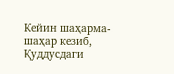Кейин шаҳарма-шаҳар кезиб, Қуддусдаги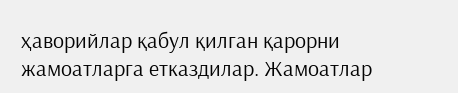ҳаворийлар қабул қилган қарорни жамоатларга етказдилар. Жамоатлар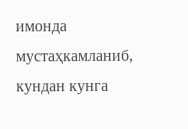имонда мустаҳкамланиб, кундан кунга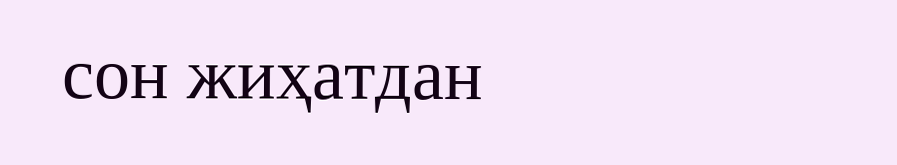сон жиҳатдан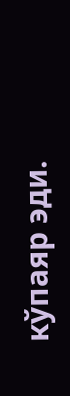кўпаяр эди.